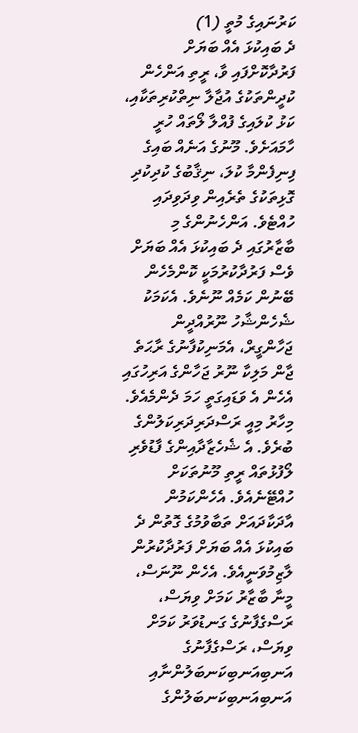ކަރުނައިގެ މުތީ (1)
ދެ ބައިކުޅަ އެއް ބަޔަށް ފަރުދާކޮށްފައި ވާ، ރީތި އަންހެން ކުދީންތަކުގެ އުޖާލާ ނިތްކުރިތަކާއި، ކަޅު ކުލައިގެ ފުއްލާ ލޯތައް ހުރީ ހާމައަށެވެ. މޫނުގެ އަނެއް ބައިގެ ފިނިފެންމާ ކުލަ، ނިޤާބުގެ ކުދިކުދި ގޮޅިތަކުގެ ތެރެއިން ވިދަވިދައި ހުއްޓެވެ. އަންހެނުންގެ މި ބާޒާރުގައި ދެ ބައިކުޅަ އެއް ބަޔަށް ވެސް ފަރުދާކުރުމަކީ ކޮންމެހެން ބޭނުން ކަމެއް ނޫނެވެ. އެކަމަކު ޝެހެންޝާހު ނޫރުއްދީން ޖަހާންގީރް، އެމަނިކުފާނުގެ ރާޙަތެ ޖާން މަލިކާ ނޫރު ޖަހާންގެ އަރިހުގައި އެހެން އެ ވަޑައިގަތީ ހަމަ ދެންމެއެވެ. މިހާރު މިއީ ރަސްދަރިދަރިކަލުންގެ ބުރެވެ. އެ ޝެހެޒާދާއިންގެ ފާޑުވެރި ލޯފުޅުތައް ރީތި މޫނުތަކަށް ހުއްޓޭނެއެވެ. އެހެންކަމުން އާދަކާދައަށް ތަބާވުމުގެ ގޮތުން ދެ ބައިކުޅަ އެއް ބަޔަށް ފަރުދާކުރުން ލާޒިމުވަނީއެވެ. އެހެން ނޫނަސް، މީނާ ބާޒާރު ކަމަށް ވިޔަސް، ރަސްގެފާނުގެ ގަނޑުވަރު ކަމަށް ވިޔަސް، ރަސްގެފާނުގެ އަނބިއަނބިކަނބަލުންނާއި އަނބިއަނބިކަނބަލުންގެ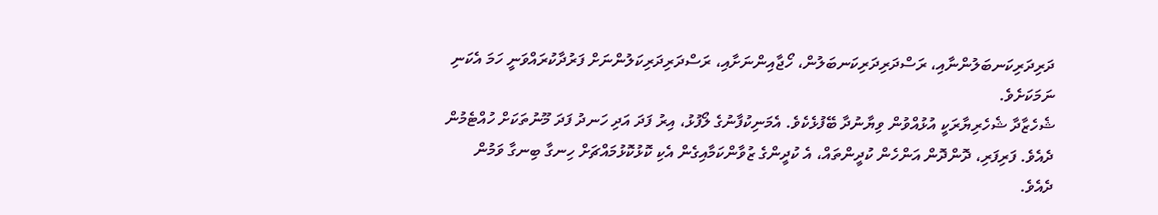ދަރިދަރިކަނބަލުންނާއި، ރަސްދަރިދަރިކަނބަލުން، ހޯޖާއިންނަށާއި، ރަސްދަރިދަރިކަލުންނަށް ފަރުދާކުރައްވަނީ ހަމަ އެކަނި ނަމަކަށެވެ.
ޝެހެޒާދާ ޝެހެރިޔާރަކީ އުޅުއްވުން ވިޔާނުދާ ބޭފުޅެކެވެ. އެމަނިކުފާނުގެ ލޯފުޅު، އިރު ފަދަ އަދި ހަނދު ފަދަ މޫނުތަކަށް ހުއްޓެމުން ދެއެވެ. ފަރިފަރި، ދޮންދޮން އަންހެން ކުދީންތައް، އެ ކުދީންގެ ޒުވާންކަމާއިގެން އެކި ކޮޅުކޮޅުމައްޗަށް ހިނގާ ބިނގާ ވަމުން ދެއެވެ.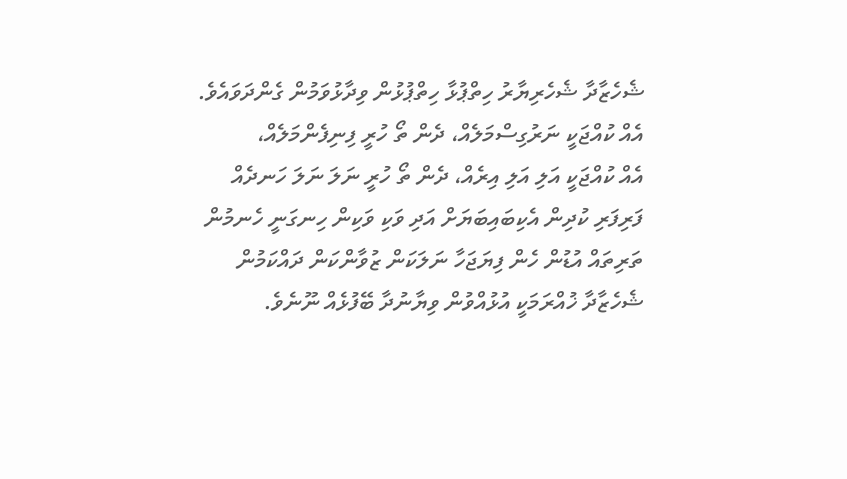ޝެހެޒާދާ ޝެހެރިޔާރު ހިތްޕުޅާ ހިތްޕުޅުން ވިދާޅުވަމުން ގެންދަވައެވެ.
އެއް ކުއްޖަކީ ނަރުގިސްމަލެއް، ދެން ތޯ ހުރީ ފިނިފެންމަލެއް،
އެއް ކުއްޖަކީ އަލި އަލި އިރެއް، ދެން ތޯ ހުރީ ނަލަ ނަލަ ހަނދެއް
ފަރިފަރި ކުދިން އެކިބައިބަޔަށް އަދި ވަކި ވަކިން ހިނގަނީ ހެނމުން
ތަރިތައް އުޑުން ހެން ފިޔަޖަހާ ނަލަކަން ޒުވާންކަން ދައްކަމުން
ޝެހެޒާދާ ޚުއްރަމަކީ އުޅުއްވުން ވިޔާނުދާ ބޭފުޅެއް ނޫނެވެ.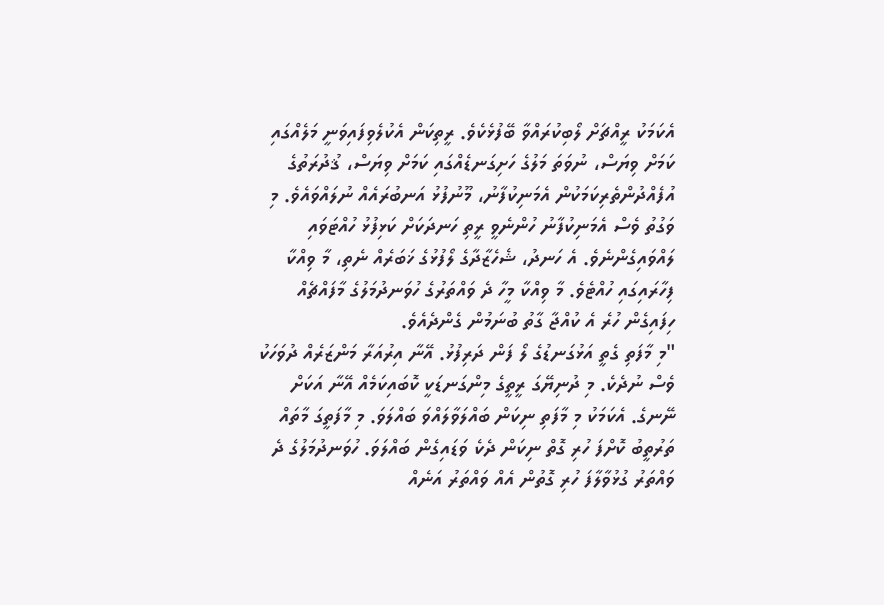އެކަމަކު ރީއްޗަށް ލޯބިކުރައްވާ ބޭފުޅެކެވެ. ރީތިކަން އެކުލެވިފައިވަނީ މަލެއްގައި ކަމަށް ވިޔަސް، ނުވަތަ މަލުގެ ހަށިގަނޑެއްގައި ކަމަށް ވިޔަސް، ޤުދުރަތުގެ އުފެއްދުންތެރިކަމަކުން އެމަނިކުފާނު، މޫނުފުޅު އަނބުރައެއް ނުލައްވައެވެ. މި ވަގުތު ވެސް އެމަނިކުފާނު ހުންނެވީ ރީތި ހަނދަކަށް ކަޅިފުޅު ހުއްޓަވައި ލައްވައިގެންނެވެ. އެ ހަނދު، ޝެހެޒާދާގެ ލޯފުޅުގެ ޚަބަރެއް ނެތި، މާ ވިއްކާ ފިހާރައިގައި ހުއްޓެވެ. މާ ވިއްކާ މީހާ ދެ ވައްތަރުގެ ހުވަނދުމަލުގެ މާފައްޗެއް ހިފައިގެން ހުރެ އެ ކުއްޖާ ގާތު ބުނަމުން ގެންދެއެވެ.
"މި މާފަތި ގެތީ އަޅުގަނޑުގެ ލޯ ފަން ދަރިފުޅު. އޭނާ އިރުއަރާ މަންޒަރެއް ދުވަހަކު ވެސް ނުދެކެ. މި ދުނިޔޭގަ ރީތީގެ މިންގަނޑަކީ ކޮބައިކަމެއް އޭނާ އަކަށް ނޭނގެ. އެކަމަކު މި މާފަތި ނިކަން ބައްލަވާލައްވަ ބައްލަވަ. މި މާފަތީގަ މާތައް ތަރުތީބު ކޮށްފަ ހުރި ގޮތް ނިކަން ދެކެ ވަޑައިގެން ބައްލަވަ. ހުވަނދުމަލުގެ ދެ ވައްތަރު ގުޅުވާލާފަ ހުރި ގޮތުން އެއް ވައްތަރު އަނެއް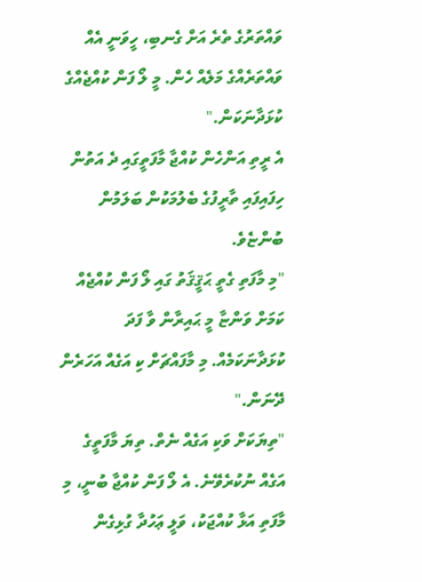ވައްތަރުގެ ތެރެ އަށް ގެނބި، ހީވަނީ އެއް ވައްތަރެއްގެ މަލެއް ހެން. މީ ލޯ ފަން ކުއްޖެއްގެ ކުޅަދާނަކަން."
އެ ރީތި އަންހެން ކުއްޖާ މާފަތީގައި ދެ އަތުން ހިފައިފައި ތާރީފުގެ ބެލުމަކުން ބަލަމުން ބުންޏެވެ.
"މި މާފަތި ގެތީ ޙަޤީޤަތު ގައި ލޯ ފަން ކުއްޖެއް ކަމަށް ވަންޏާ މީ ޙައިރާން ވާ ފަދަ ކުޅަދާނަކަމެއް. މި މާފައްޗަށް ކި އަގެއް އަހަރެން ދޭނަން."
"ތިޔަކަށް ވަކި އަގެއް ނެތް. ތިޔަ މާފަތީގެ އަގެއް ނުކުރެވޭނެ. އެ ލޯ ފަން ކުއްޖާ ބުނީ، މި މާފަތި އަޅާ ކުއްޖަކު، ވަލީ ޢަހުދާ ގުޅިގެން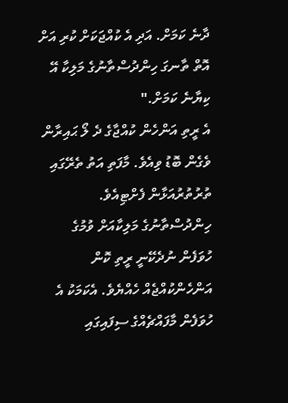ދާނެ ކަމަށް. އަދި އެ ކުއްޖަކަށް ކުރި އަށް އޮތް ތާނގަ ހިންދުސްތާނުގެ މަލިކާ އޭ ކިޔާނެ ކަމަށް."
އެ ރީތި އަންހެން ކުއްޖާގެ ދެ ލޯ ޙައިރާން ވެގެން ބޮޑު ވިއެވެ. މާފަތި އަތު ތެރޭގައި ތުރުތުރުއަޅާން ފެށްޓިއެވެ. ހިންދުސްތާނުގެ މަލިކާއަށް ވުމުގެ ހުވަފެން ނުދެކޭނީ ރީތި ކޮން އަންހެންކުއްޖެއް ހެއްޔެވެ. އެކަމަކު އެ ހުވަފެން މާފައްޗެއްގެ ސިފައިގައި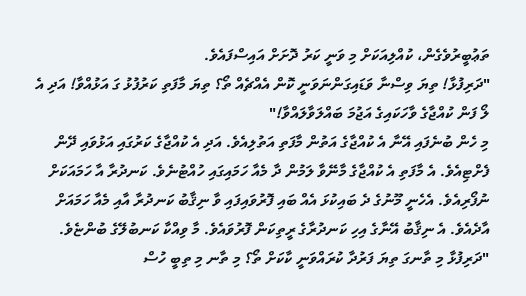ތަޢުބީރުވެގެން، ކުއްލިއަކަށް މި ވަނީ ކަރު ދޮށަށް އައިސްފައެވެ.
"ދަރިފުޅާ! ތިޔަ ވިސްނާ ވަޑައިގަންނަވަނީ ކޮން އެއްޗެއް ތޯ؟ ތިޔަ މާފަތި ކަރުފުޅު ގަ އަޅުއްވާ! އަދި އެ ލޯ ފަން ކުއްޖާގެ ވާހަކައިގެ އަޖުމަ ބައްލަވާލައްވާ!"
މި ހެން ބުނެފައި އޭނާ އެ ކުއްޖާގެ އަތުން މާފަތި އަތުލިއެވެ. އަދި އެ ކުއްޖާގެ ކަރުގައި އަޅުވައި ދޭން ފެށްޓިއެވެ. އެ މާފަތި އެ ކުއްޖާގެ މާނޭވާ ލަމުން ދާ މެއާ ހަމައިގައި ހުއްޓުނެވެ. ކަނދުރާ އާ ހަމައަކަށް ނުފޯރިއެވެ. އެހެނީ މޫނުގެ ދެ ބައިކުޅަ އެއް ބައި ފޮރުވައިފައި ވާ ނިޤާބު ކަނދުރާ އާއި މެއާ ހަމައަށް އާދެއެވެ. އެ ނިޤާބު އޭނާގެ އިހި ކަނދުރާގެ ރީތިކަން ފޮރުވައެވެ. މާ ވިއްކާ ކަނބުލޭގެ ބުންޏެވެ.
"ދަރިފުޅާ މި ތާނގަ ތިޔަ ފަރުދާ ކުރައްވަނީ ކާކަށް ތޯ؟ މި ތާނ މި ތިބީ ހުސް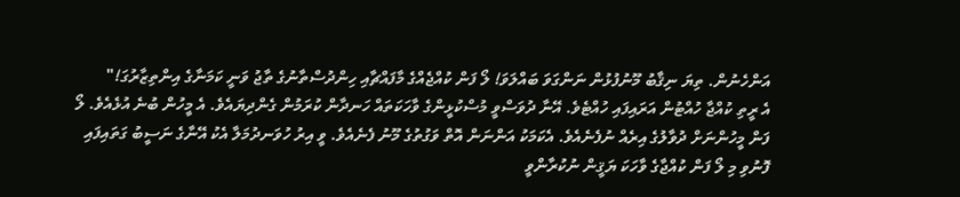އަންހެނުން. ތިޔަ ނިޤާބު މޫނުފުޅުން ނަންގަވަ ބައްލަވަ! ލޯ ފަން ކުއްޖެއްގެ މާފައްޗާއި ހިންދުސްތާނުގެ ތާޖު ވަނީ ކަމަނާގެ އިންތިޒާރުގަ!"
އެ ރީތި ކުއްޖާ ހުއްޓުން އަރައިފައި ހުއްޓެވެ. އޭނާ ދުވަސްވީ މުސްކުޅީންގެ ވާހަކަތައް ހަނދާން ކުރަމުން ގެންދިޔައެވެ. އެ މީހުން ބުނެ އުޅެއެވެ. ލޯ ފަން މީހުންނަށް ދުވާލުގެ އިރެއް ނުފެނެއެވެ. އެކަމަކު އަންނަން އޮތް ވަގުތުގެ މޫނު ފެނެއެވެ. ވީ އިރު ހުވަނދުމަލާ އެކު އޭނާގެ ނަސީބު ގަތައިފައި ފޮނުވި މި ލޯ ފަން ކުއްޖާގެ ވާހަކަ ޔަޤީން ނުކުރާންވީ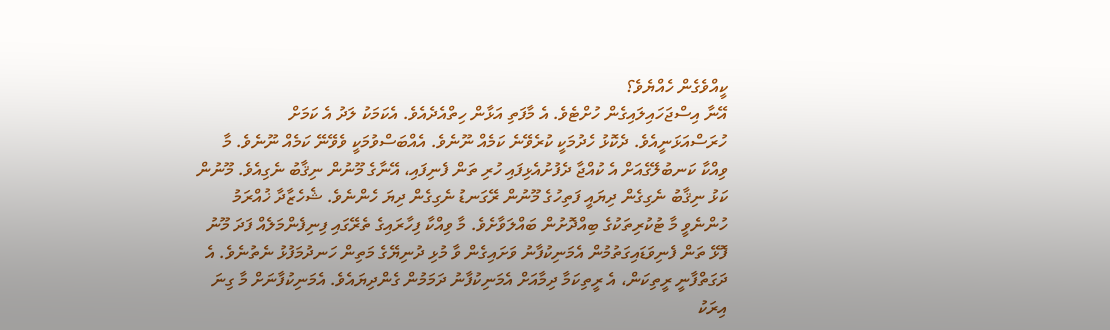ކީއްވެގެން ހެއްޔެވެ؟
އޭނާ އިސްޖަހައިލައިގެން ހުށްޓެވެ. އެ މާފަތި އަޅާން ހިތްއެދެއެވެ. އެކަމަކު ލަދު އެ ކަމަށް ހުރަސްއަޅަނީއެވެ. ދެކޮޅު ހެދުމަކީ ކުރެވޭނެ ކަމެއް ނޫނެވެ. އެއްބަސްވުމަކީ ވެވޭނޭ ކަމެއް ނޫނެވެ. މާ ވިއްކާ ކަނބުލޭގެއަށް އެ ކުއްޖާ ދެފުށުއެޅިފައި ހުރި ތަން ފެނިފައި، އޭނާގެ މޫނުން ނިޤާބު ނެގިއެވެ. މޫނުން ކަޅު ނިޤާބު ނެގިގެން ދިޔައީ ފަތިހުގެ މޫނުން ރޭގަނޑު ނެގިގެން ދިޔަ ހެންނެވެ. ޝެހެޒާދާ ޚުއްރަމު ހުންނެވީ މާ ޓުކުރިތަކުގެ ބިއްދޮށުން ބައްލަވާށެވެ. މާ ވިއްކާ ފިހާރައިގެ ތެރޭގައި ފިނިފެންމަލެއް ފަދަ މޫނު ފޮޅޭ ތަން ފެނިވަޑައިގަތުމުން އެމަނިކުފާނު ވަށައިގެން ވާ މުޅި ދުނިޔޭގެ މަތިން ހަނދުމަފުޅު ނެތުނެވެ. އެ ދަގަތްފާނީ ރީތިކަން، އެ ރީތިކަމާ ދިމާއަށް އެމަނިކުފާނު ދަމަމުން ގެންދިޔައެވެ. އެމަނިކުފާނަށް މާ ގިނަ އިރަކު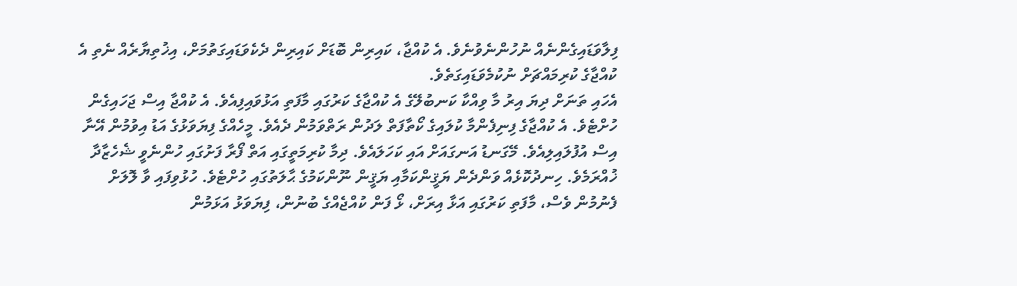ފިލާވަޑައިގެންނެއް ނުހުންނެވުނެވެ. އެ ކުއްޖާ، ކައިރިން ބޮޑަށް ކައިރިން ދެކެވަޑައިގަތުމަށް، އިޚުތިޔާރެއް ނެތި އެ ކުއްޖާގެ ކުރިމައްޗަށް ނުކުމެވަޑައިގަތެވެ.
އެހައި ތަނަށް ދިޔަ އިރު މާ ވިއްކާ ކަނބުލޭގެ އެ ކުއްޖާގެ ކަރުގައި މާފަތި އަޅުވައިފިއެވެ. އެ ކުއްޖާ އިސް ޖަހައިގެން ހުށްޓެވެ. އެ ކުއްޖާގެ ފިނިފެންމާ ކުލައިގެ ކޯތާފަތް ލަދުން ރަތްވަމުން ދެއެވެ. މީހެއްގެ ފިޔަވަޅުގެ އަޑު އިވުމުން އޭނާ އިސް އުފުލައިލިއެވެ. މޭގަނޑު އަނގައަށް އައި ކަހަލައެވެ. ދިމާ ކުރިމަތީގައި އަތް ފޯރާ ފަށުގައި ހުންނެވީ ޝެހެޒާދާ ޚުއްރަމެވެ. ހިނދުކޮޅެއް ވަންދެން ޔަޤީންކަމާއި ޔަޤީން ނޫންކަމުގެ ޙާލަތުގައި ހުށްޓެވެ. ހުޅުވިފައި ވާ ލޮލަށް ފެނުމުން ވެސް، މާފަތި ކަރުގައި އަޅާ އިރަށް، ޅޯ ފަން ކުއްޖެއްގެ ބުނުން، ފިޔަވަޅު އަޅަމުން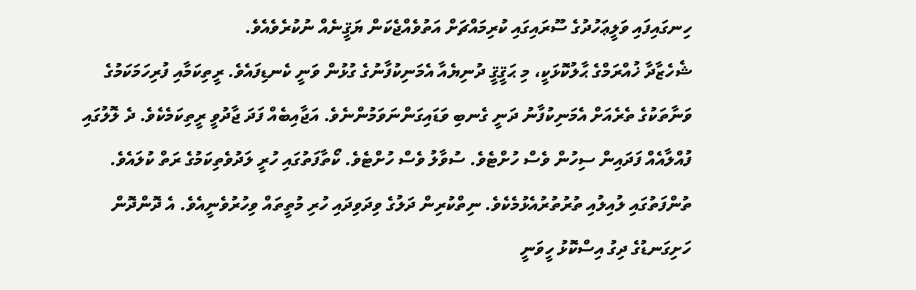ހިނގައިފައި ވަލީޢަހުދުގެ ސޫރައިގައި ކުރިމައްޗަށް އަތުވެއްޖެކަން ޔަޤީނެއް ނުކުރެވެއެވެ.
ޝެހެޒާދާ ޚުއްރަމްގެ ޙާލުކޮޅަކީ، މި ޙަޤީޤީ ދުނިޔެއާ އެމަނިކުފާނުގެ ގުޅުން ވަނީ ކެނޑިފައެވެ. ރީތިކަމާއި ފުރިހަމަކަމުގެ ވަނާތަކުގެ ތެރެއަށް އެމަނިކުފާނު ދަނީ ގެނބި ވަޑައިގަންނަވަމުންނެވެ. އަޖާއިބެއް ފަދަ ޖާދުވީ ރީތިކަމެކެވެ. ދެ ލޮލުގައި ފުއްލާއެއް ފަދައިން ސިހުން ވެސް ހުށްޓެވެ. ސުވާލު ވެސް ހުށްޓެވެ. ކޯތާފަތުގައި ހުރީ ލަދުވެތިކަމުގެ ރަތް ކުލައެވެ. ތުންފަތުގައި ލުއިލުއި ތުރުތުރުއެޅުމެކެވެ. ނިތްކުރިން ދަލުގެ ވިދަވިދައި ހުރި މުތީތައް ވިހުރުވެނީއެވެ. އެ ދޮންދޮން ހަށިގަނޑުގެ ދިގު އިސްކޮޅު ހީވަނީ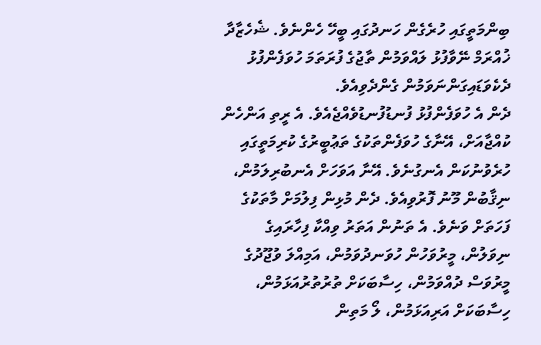ބިންމަތީގައި ހުރެގެން ހަނދުގައި ބީހޭ ހެންނެވެ. ޝެހެޒާދާ ޚުއްރަމް ނޭވާފުޅު ލައްވަމުން ތާޖުގެ ފުރަތަމަ ހުވަފެންފުޅު ދެކެވަޑައިގަންނަވަމުން ގެންދެވިއެވެ.
ދެން އެ ހުވަފެންފުޅު ފުނޑުފުނޑުވެއްޖެއެވެ. އެ ރީތި އަންހެން ކުއްޖާއަށް، އޭނާގެ ހުވަފެންތަކުގެ ތަޢުބީރުގެ ކުރިމަތީގައި ހުރެވުނުކަން އެނގުނެވެ. އޭނާ އަވަހަށް އެނބުރިލަމުން، ނިޤާބުން މޫނު ފޮރުވިއެވެ. ދެން މުޅިން ފިލުމަށް މާތަކުގެ ފަހަތަށް ވަނެވެ. އެ ތަނުން އަތަރު ވިއްކާ ފިހާރައިގެ ނިވަލުން، މީރުވަހުން ހުވަނދުވަމުން، އަމިއްލަ ވުޖޫދުގެ މީރުވަސް ދުއްވަމުން، ހިސާބަކަށް ތުރުތުރުއަޅަމުން، ހިސާބަކަށް އަރިއަޅަމުން، ލޯ މަތިން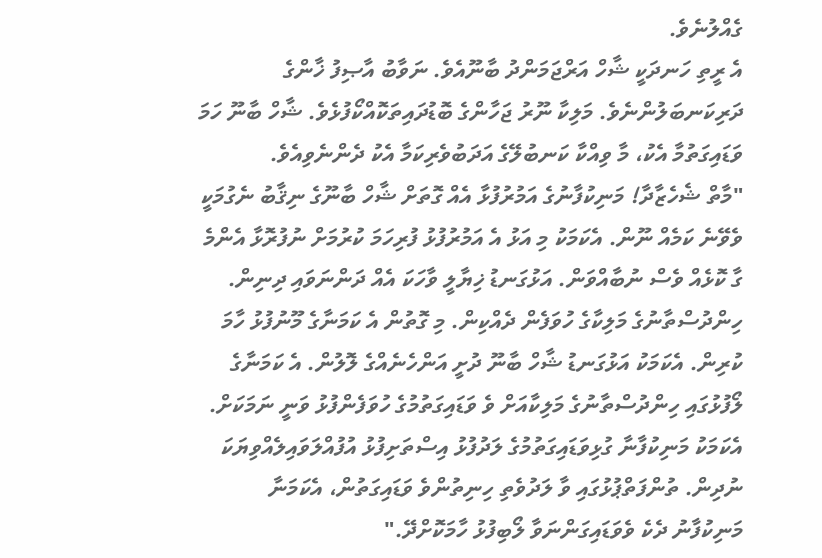ގެއްލުނެވެ.
އެ ރީތި ހަނދަކީ ޝާހް އަރްޖަމަންދު ބާނޫއެވެ. ނަވާބު އާޞިފު ޚާންގެ ދަރިކަނބަލުންނެވެ. މަލިކާ ނޫރު ޖަހާންގެ ބޮޑުދައިތަކޮއްކޯފުޅެވެ. ޝާހް ބާނޫ ހަމަ ވަޑައިގަތުމާ އެކު، މާ ވިއްކާ ކަނބުލޭގެ އަދަބުވެރިކަމާ އެކު ދެންނެވިއެވެ.
"މާތް ޝެހެޒާދާ! މަނިކުފާނުގެ އަމުރުފުޅާ އެއް ގޮތަށް ޝާހް ބާނޫގެ ނިޤާބު ނެގުމަކީ ވެވޭނެ ކަމެއް ނޫން. އެކަމަކު މި އަޅު އެ އަމުރުފުޅު ފުރިހަމަ ކުރުމަށް ނުފުރޮޅާ އެންމެ ގާ ކޮޅެއް ވެސް ނުބާއްވަން. އަޅުގަނޑު ޚިޔާލީ ވާހަކަ އެއް ދަންނަވައި ދިނިން. ހިންދުސްތާނުގެ މަލިކާގެ ހުވަފެން ދެއްކިން. މި ގޮތުން އެ ކަމަނާގެ މޫނުފުޅު ހާމަ ކުރިން. އެކަމަކު އަޅުގަނޑު ޝާހް ބާނޫ ދުށީ އަންހެނެއްގެ ލޮލުން. އެ ކަމަނާގެ ލޯފުޅުގައި ހިންދުސްތާނުގެ މަލިކާއަށް ވެ ވަޑައިގަތުމުގެ ހުވަފެންފުޅު ވަނީ ނަމަކަށް. އެކަމަކު މަނިކުފާނާ ގުޅިވަޑައިގަތުމުގެ ލަދުފުޅު އިސްތަށިފުޅު އުފުއްލަވައިލެއްވިޔަކަ ނުދިން. ތުންފަތްޕުޅުގައި ވާ ލަދުވެތި ހިނިތުންވެ ވަޑައިގަތުން، އެކަމަނާ މަނިކުފާނު ދެކެ ވެވަޑައިގަންނަވާ ލޯބިފުޅު ހާމަކޮށްދޭ."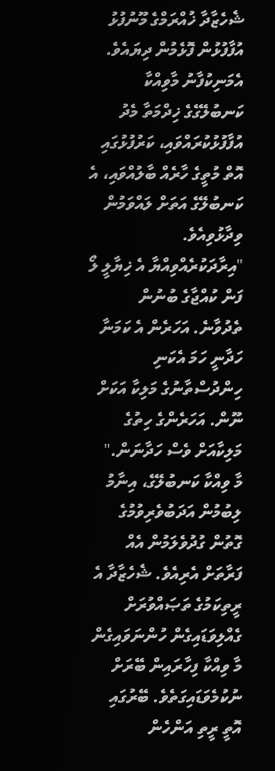ޝެހެޒާދާ ޚުއްރަމްގެ މޫނުފުޅު އުފާފުޅުން ފޮޅެމުން ދިޔައެވެ. އެމަނިކުފާނު މާވިއްކާ ކަނބުލޭގެގެ ޚިދްމަތާ މެދު އުފާފުޅުކުރައްވައި، ކަރުފުޅުގައި އޮތް މުތީގެ ހާރެއް ބާލުއްވައި، އެ ކަނބުލޭގެ އަތަށް ލައްވަމުން ވިދާޅުވިއެވެ.
"އިރާދަކުރެއްވިއްޔާ އެ ޚިޔާލީ ލޯ ފަން ކުއްޖާގެ ބުނުން ތެދުވާނެ. އަހަރެން އެ ކަމަނާ ހަދާނީ ހަމަ އެކަނި ހިންދުސްތާނުގެ މަލިކާ އަކަށް ނޫން. އަހަރެންގެ ހިތުގެ މަލިކާއަށް ވެސް ހަދާނަން."
މާ ވިއްކާ ކަނބުލޭގެ، އިނާމު ލިބުމުން އަދަބުވެރިވުމުގެ ގޮތުން ގުދުވެލަމުން އެއް ފަރާތަށް އެރިއެވެ. ޝެހެޒާދާ އެ ރީތިކަމުގެ ތަޞައްވުރަށް ގެއްލިވަޑައިގެން ހުންނަވައިގެން މާ ވިއްކާ ފިހާރައިން ބޭރަށް ނުކުމެވަޑައިގަތެވެ. ބޭރުގައި އޮތީ ރީތި އަންހެން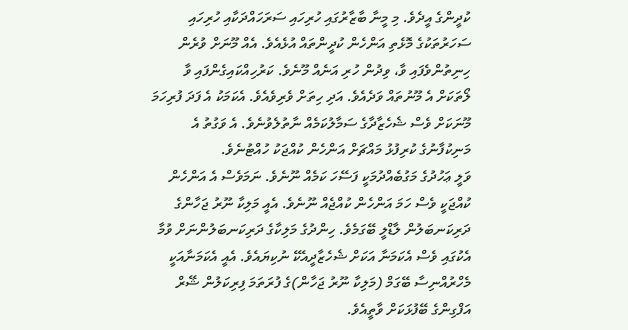ކުދީންގެ އީދެވެ. މި މީނާ ބާޒާރުގައި ހުރިހައި ސަރަހައްދަކާއި ހުރިހައި ސަހަރުތަކުގެ މޮޅެތި އަންހެން ކުދީންތައް އުޅެއެވެ. އެއް މޫނަށް ވުރެން ހިނިތުންވެފައި ވާ، ވިދުން ހުރި އަނެއް މޫނެވެ. ކަރުހިއްކައިގެންފައި ވާ ލޯތަކަށް އެ މޫނުތައް ވަދެއެވެ. އަދި ހިތަށް ވެރިވެއެވެ. އެކަމަކު އެ ފަދަ ފުރިހަމަ މޫނަކަށް ވެސް ޝެހެޒާދާގެ ސަމާލުކަމެއް ނާތުލެވުނެވެ. އެ ވަގުތު އެ މަނިކުފާނުގެ ކުރިފުޅު މައްޗަށް އަންހެން ކުއްޖަކު ހުއްޓުނެވެ.
ވަލީ ޢަހުދުގެ މަގުބެއްދުމަކީ ފަސޭހަ ކަމެއް ނޫނެވެ. ނަމަވެސް އެ އަންހެން ކުއްޖަކީ ވެސް ހަމަ އަންހެން ކުއްޖެއް ނޫނެވެ. އެއީ މަލިކާ ނޫރު ޖަހާންގެ ދަރިކަނބަލުން ލާޑްލީ ބޭގަމެވެ. ހިންދުގެ މަލިކާގެ ދަރިކަނބަލުންނަށް ވުމާ އެކުގައި ވެސް އެކަމަނާ އަކަށް ޝެހެޒާދީއެކޭ ނުކިޔައެވެ. އެއީ އެކަމަނާއަކީ މެހްރުއްނިސާ ބޭގަމް (މަލިކާ ނޫރު ޖަހާން)ގެ ފުރަތަމަ ފިރިކަލުން ޝޭރް އަފްގިންގެ ބޭފުޅަކަށް ވާތީއެވެ.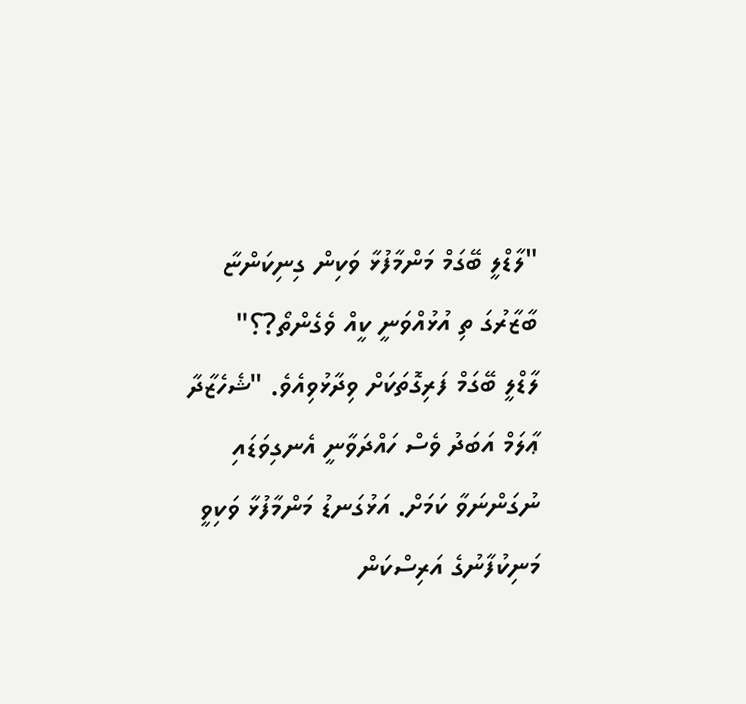"ލާޑްލީ ބޭގަމް މަންމާފުޅާ ވަކިން ގިނިކަންޏާ ބާޒާރުގަ ތި އުޅުއްވަނީ ކީއް ވެގެންތޯ?؟"
ލާޑްލީ ބޭގަމް ފަރިގޮތަކަށް ވިދާޅުވިއެވެ. "ޝެހެޒާދާ ޢާލަމް އަބަދު ވެސް ހައްދަވާނީ އެނގިވަޑައި ނުގަންނަވާ ކަމަށް. އަޅުގަނޑު މަންމާފުޅާ ވަކިވީ މަނިކުފާނުގެ އަރިސްކަން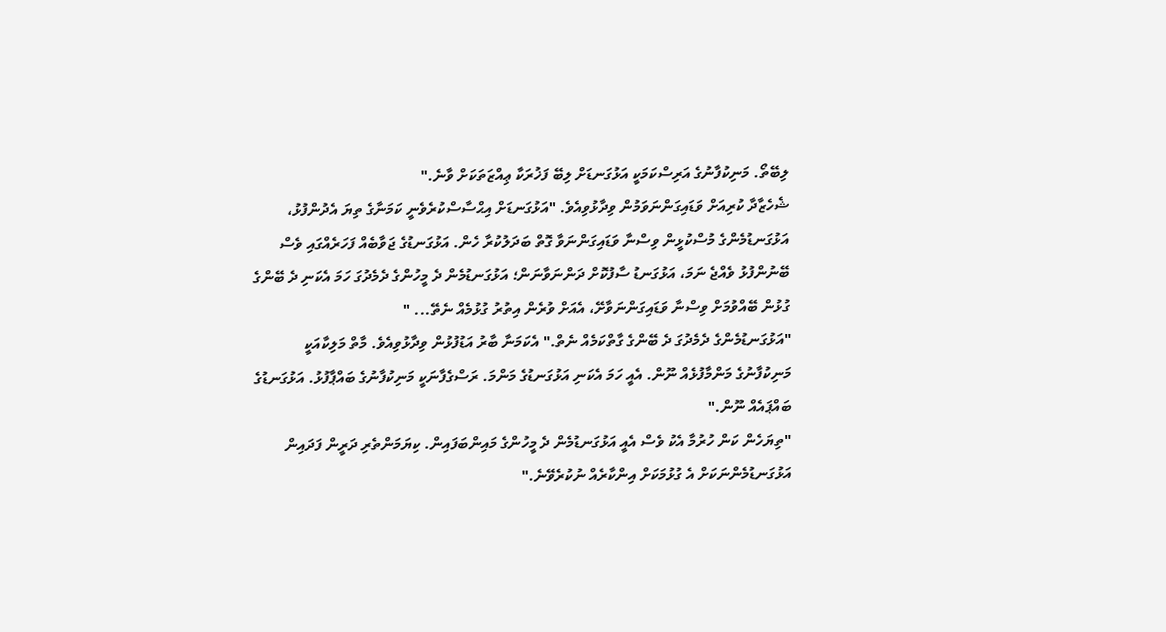ލިބޭތޯ. މަނިކުފާނުގެ އަރިސްކަމަކީ އަޅުގަނޑަށް ލިބޭ ފަޚުރަކާ ޢިއްޒަތަކަށް ވާނެ."
ޝެހެޒާދާ ކުރިއަށް ވަޑައިގަންނަވަމުން ވިދާޅުވިއެވެ. "އަޅުގަނޑަށް އިޙްސާސްކުރެވެނީ ކަމަނާގެ ތިޔަ އެދުންފުޅު، އަޅުގަނޑުމެންގެ މުސްކުޅީން ވިސްނާ ވަޑައިގަންނަވާ ގޮތް ބަދަލުކުރާ ހެން. އަޅުގަނޑުގެ ޖަވާބެއް ފަހަރެއްގައި ވެސް ބޭނުންފުޅު ވެއްޖެ ނަމަ، އަޅުގަނޑު ސާފުކޮށް ދަންނަވާނަން؛ އަޅުގަނޑުމެން ދެ މީހުންގެ ދެމެދުގަ ހަމަ އެކަނި ދެ ބޭންގެ ގުޅުން ބޭއްވުމަށް ވިސްނާ ވަޑައިގަންނަވާށޭ، އެއަށް ވުރެން އިތުރު ގުޅުމެއް ނެތޭ... "
"އަޅުގަނޑުމެންގެ ދެމެދުގަ ދެ ބޭންގެ ގާތްކަމެއް ނެތް." އެކަމަނާ ބާރު އަޑުފުޅުން ވިދާޅުވިއެވެ. މާތް މަލިކާއަކީ މަނިކުފާނުގެ މަންމާފުޅެއް ނޫން. އެއީ ހަމަ އެކަނި އަޅުގަނޑުގެ މަންމަ. ރަސްގެފާނަކީ މަނިކުފާނުގެ ބައްޕާފުޅު. އަޅުގަނޑުގެ ބައްޕައެއް ނޫން."
"ތިޔަހެން ކަން ހުރުމާ އެކު ވެސް އެއީ އަޅުގަނޑުމެން ދެ މީހުންގެ މައިންބަފައިން. ކިޔަމަންތެރި ދަރީން ފަދައިން އަޅުގަނޑުމެންނަކަށް އެ ގުޅުމަކަށް އިންކާރެއް ނުކުރެވޭނެ."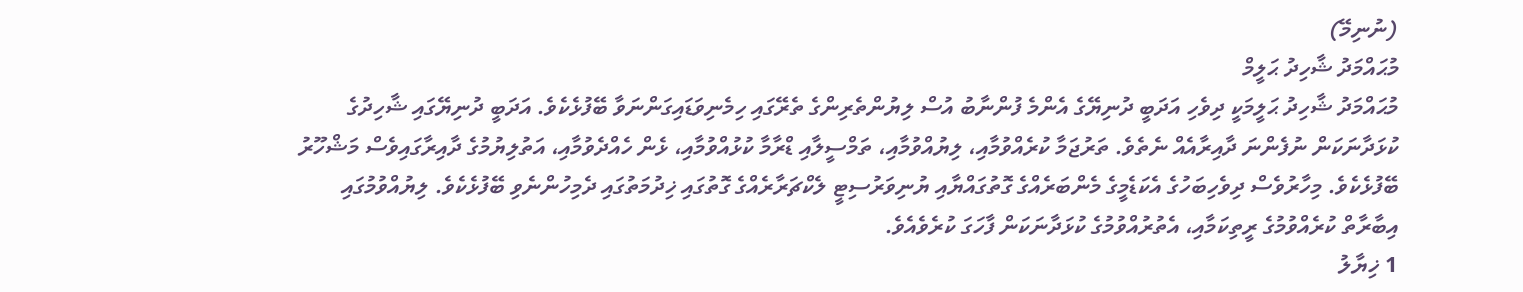(ނުނިމޭ)
މުޙައްމަދު ޝާހިދު ޙަލީމް
މުޙައްމަދު ޝާހިދު ޙަލީމަކީ ދިވެހި އަދަބީ ދުނިޔޭގެ އެންމެ ފުންނާބު އުސް ލިޔުންތެރިންގެ ތެރޭގައި ހިމެނިވަޑައިގަންނަވާ ބޭފުޅެކެވެ. އަދަބީ ދުނިޔޭގައި ޝާހިދުގެ ކުޅަދާނަކަން ނުފެންނަ ދާއިރާއެއް ނެތެވެ. ތަރުޖަމާ ކުރެއްވުމާއި، ލިޔުއްވުމާއި، ތަމްސީލާއި ޑްރާމާ ކުޅުއްވުމާއި، ޅެން ހެއްދެވުމާއި، އަތުލިޔުމުގެ ދާއިރާގައިވެސް މަޝްހޫރު ބޭފުޅެކެވެ. މިހާރުވެސް ދިވެހިބަހުގެ އެކަޑެމީގެ މެންބަރެއްގެ ގޮތުގައްޔާއި ޔުނިވަރުސިޓީ ލެކްޗަރާރެއްގެ ގޮތުގައި ޚިދުމަތުގައި ދެމިހުންނެވި ބޭފުޅެކެވެ. ލިޔުއްވުމުގައި އިބާރާތް ކުރެއްވުމުގެ ރީތިކަމާއި، އެތުރުއްވުމުގެ ކުޅަދާނަކަން ފާހަގަ ކުރެވެއެވެ.
1 ޚިޔާލު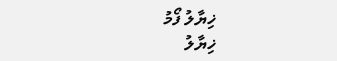ޚިޔާލު ފޯމު
ޚިޔާލު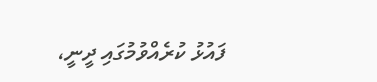ފައުޅު ކުރެއްވުމުގައި ދީނީ،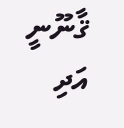ޤާނޫނީ އަދި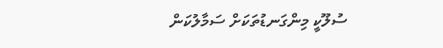ސުލޫކީ މިންގަނޑުތަކަށް ސަމާލުކަން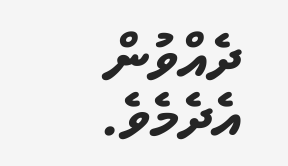ދެއްވުން އެދެމެވެ.